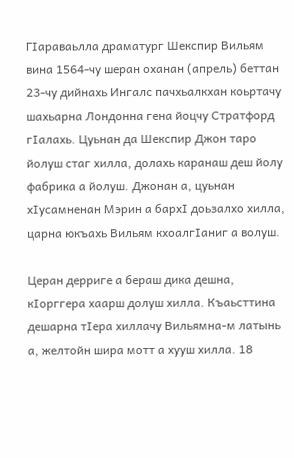ГIараваьлла драматург Шекспир Вильям вина 1564-чу шеран оханан (апрель) беттан 23-чу дийнахь Ингалс пачхьалкхан коьртачу шахьарна Лондонна гена йоцчу Стратфорд гIалахь. Цуьнан да Шекспир Джон таро йолуш стаг хилла, долахь каранаш деш йолу фабрика а йолуш. Джонан а, цуьнан хIусамненан Мэрин а бархI доьзалхо хилла, царна юкъахь Вильям кхоалгIаниг а волуш.

Церан дерриге а бераш дика дешна, кIорггера хаарш долуш хилла. Къаьсттина дешарна тIера хиллачу Вильямна-м латынь а, желтойн шира мотт а хууш хилла. 18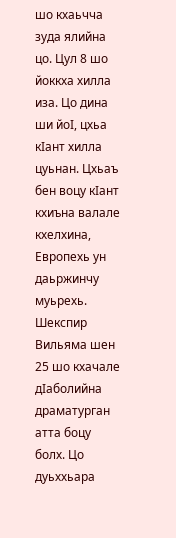шо кхаьчча зуда ялийна цо. Цул 8 шо йоккха хилла иза. Цо дина ши йоI, цхьа кIант хилла цуьнан. Цхьаъ бен воцу кIант кхиъна валале кхелхина, Европехь ун даьржинчу муьрехь.
Шекспир Вильяма шен 25 шо кхачале дIаболийна драматурган атта боцу болх. Цо дуьххьара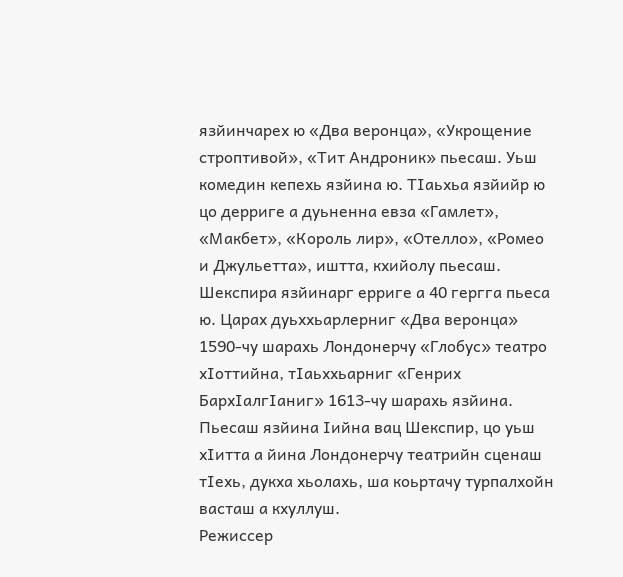язйинчарех ю «Два веронца», «Укрощение строптивой», «Тит Андроник» пьесаш. Уьш комедин кепехь язйина ю. ТIаьхьа язйийр ю цо дерриге а дуьненна евза «Гамлет», «Макбет», «Король лир», «Отелло», «Ромео и Джульетта», иштта, кхийолу пьесаш.
Шекспира язйинарг ерриге а 40 гергга пьеса ю. Царах дуьххьарлерниг «Два веронца» 1590-чу шарахь Лондонерчу «Глобус» театро хIоттийна, тIаьххьарниг «Генрих БархIалгIаниг» 1613-чу шарахь язйина.
Пьесаш язйина Iийна вац Шекспир, цо уьш хIитта а йина Лондонерчу театрийн сценаш тIехь, дукха хьолахь, ша коьртачу турпалхойн васташ а кхуллуш.
Режиссер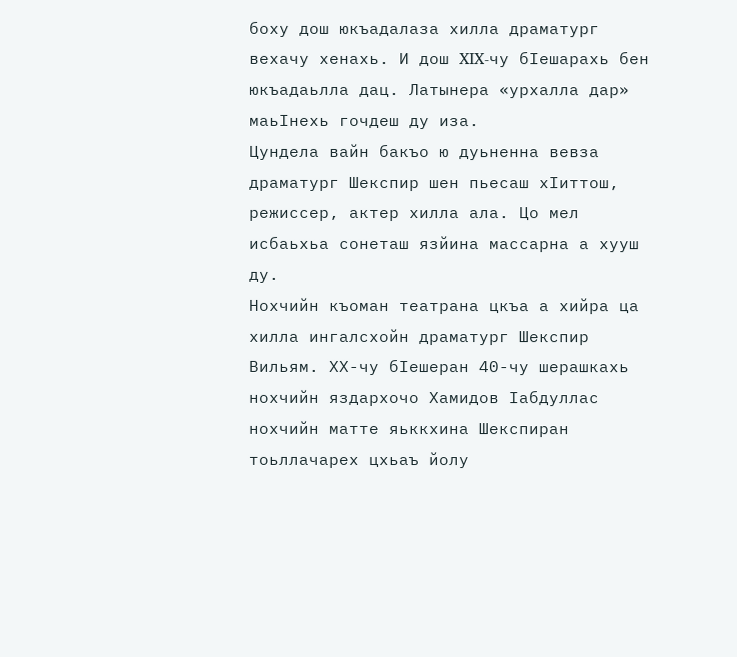боху дош юкъадалаза хилла драматург вехачу хенахь. И дош XIX-чу бIешарахь бен юкъадаьлла дац. Латынера «урхалла дар» маьIнехь гочдеш ду иза.
Цундела вайн бакъо ю дуьненна вевза драматург Шекспир шен пьесаш хIиттош, режиссер, актер хилла ала. Цо мел исбаьхьа сонеташ язйина массарна а хууш ду.
Нохчийн къоман театрана цкъа а хийра ца хилла ингалсхойн драматург Шекспир Вильям. ХХ-чу бIешеран 40-чу шерашкахь нохчийн яздархочо Хамидов Iабдуллас нохчийн матте яьккхина Шекспиран тоьллачарех цхьаъ йолу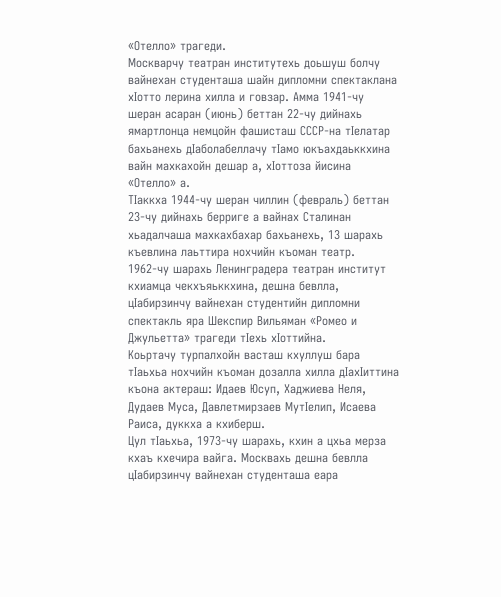«Отелло» трагеди.
Москварчу театран институтехь доьшуш болчу вайнехан студенташа шайн дипломни спектаклана хIотто лерина хилла и говзар. Амма 1941-чу шеран асаран (июнь) беттан 22-чу дийнахь ямартлонца немцойн фашисташ СССР-на тIелатар бахьанехь дIаболабеллачу тIамо юкъахдаьккхина вайн махкахойн дешар а, хIоттоза йисина «Отелло» а.
ТIаккха 1944-чу шеран чиллин (февраль) беттан 23-чу дийнахь берриге а вайнах Сталинан хьадалчаша махкахбахар бахьанехь, 13 шарахь къевлина лаьттира нохчийн къоман театр.
1962-чу шарахь Ленинградера театран институт кхиамца чекхъяьккхина, дешна бевлла, цIабирзинчу вайнехан студентийн дипломни спектакль яра Шекспир Вильяман «Ромео и Джульетта» трагеди тIехь хIоттийна.
Коьртачу турпалхойн васташ кхуллуш бара тIаьхьа нохчийн къоман дозалла хилла дIахIиттина къона актераш: Идаев Юсуп, Хаджиева Неля, Дудаев Муса, Давлетмирзаев МутIелип, Исаева Раиса, дуккха а кхиберш.
Цул тIаьхьа, 1973-чу шарахь, кхин а цхьа мерза кхаъ кхечира вайга. Москвахь дешна бевлла цIабирзинчу вайнехан студенташа еара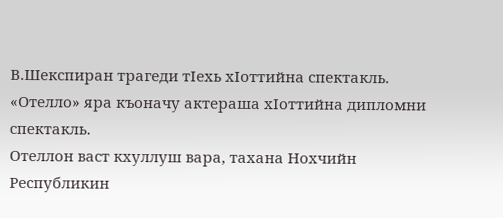В.Шекспиран трагеди тIехь хIоттийна спектакль. «Отелло» яра къоначу актераша хIоттийна дипломни спектакль.
Отеллон васт кхуллуш вара, тахана Нохчийн Республикин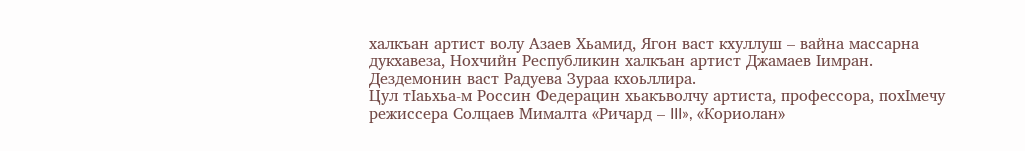халкъан артист волу Азаев Хьамид, Ягон васт кхуллуш – вайна массарна дукхавеза, Нохчийн Республикин халкъан артист Джамаев Iимран. Дездемонин васт Радуева Зураа кхоьллира.
Цул тIаьхьа-м Россин Федерацин хьакъволчу артиста, профессора, похIмечу режиссера Солцаев Мималта «Ричард – III», «Кориолан»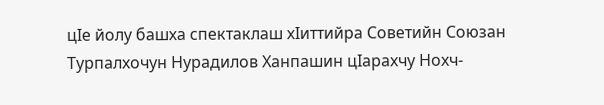цIе йолу башха спектаклаш хIиттийра Советийн Союзан Турпалхочун Нурадилов Ханпашин цIарахчу Нохч-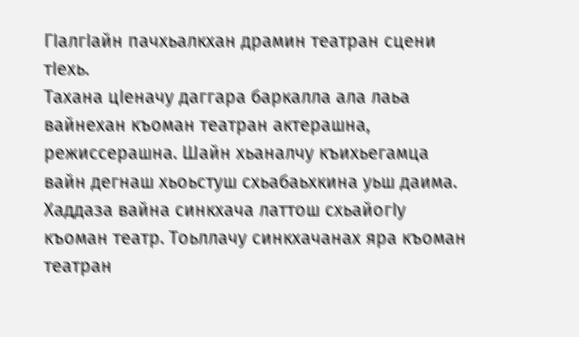ГIалгIайн пачхьалкхан драмин театран сцени тIехь.
Тахана цIеначу даггара баркалла ала лаьа вайнехан къоман театран актерашна, режиссерашна. Шайн хьаналчу къихьегамца вайн дегнаш хьоьстуш схьабаьхкина уьш даима.
Хаддаза вайна синкхача латтош схьайогIу къоман театр. Тоьллачу синкхачанах яра къоман театран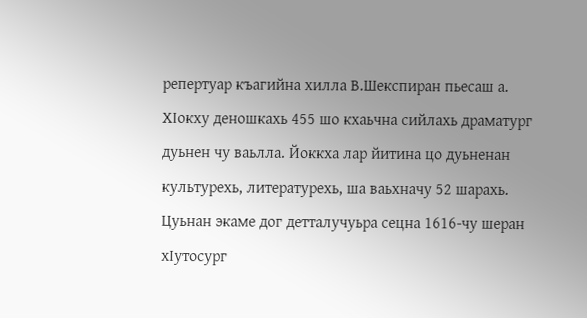репертуар къагийна хилла В.Шекспиран пьесаш а.
ХIокху деношкахь 455 шо кхаьчна сийлахь драматург дуьнен чу ваьлла. Йоккха лар йитина цо дуьненан культурехь, литературехь, ша ваьхначу 52 шарахь.
Цуьнан экаме дог детталучуьра сецна 1616-чу шеран хIутосург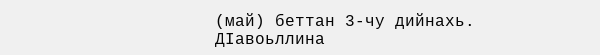(май) беттан 3-чу дийнахь. ДIавоьллина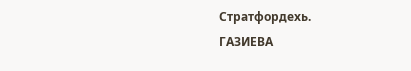Стратфордехь.
ГАЗИЕВА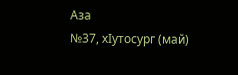Аза
№37, хIутосург (май)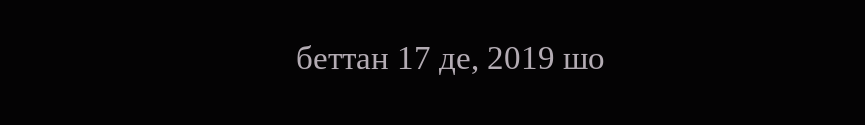беттан 17 де, 2019 шо